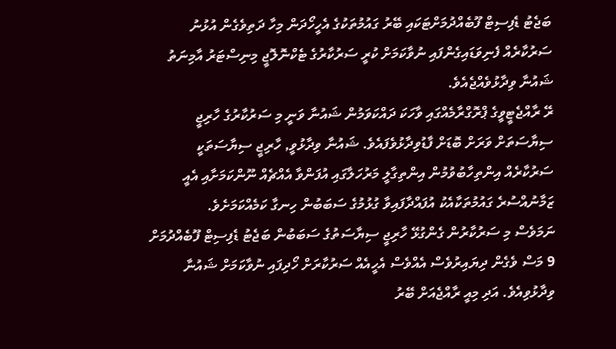ބަޖެޓު ޑެފިސިޓް ފޫބެއްދުމަށްޓަކައި ބޭރު ގައުމުތަކުގެ އެހީހޯދަން މިހާ ދަތިވެގެން އުޅުނު ސަރުކާރެއް ފެނިވަޑައިގެންފައި ނުވާކަމަށް ކުރީ ސަރުކާރުގެ ޓެކްނޮލޮޖީ މިނިސްޓަރު އާމިނަތު ޝައުނާ ވިދާޅުވެއްޖެއެވެ.
ރޭ ރާއްޖެޓީވީގެ ޕްރޮގްރާމެއްގައި ވާހަކަ ދައްކަވަމުން ޝައުނާ ވަނީ މި ސަރުކާރުގެ ހާރިޖީ ސިޔާސަތަށް ވަރަށް ބޮޑަށް ފާޑުވިދާޅުވެފައެވެ. ޝައުނާ ވިދާޅުވީ, ހާރިޖީ ސިޔާސަތަކީ ސަރުކާރެއް އިންތިހާބުވުމުން އިންތިގާލީ މަރުހަލާގައި އުފަންވާ އެއްޗެއް ނޫންކަމަށާއި އެއީ ޒަމާނުއްސުރެ ގައުމުތަކާއެކު އުފައްދާފައިވާ ގުޅުމުގެ ސަބަބުން ހިނގާ ކަމެއްކަމަށެވެ.
ނަމަވެސް މި ސަރުކާރުން ގެންގުޅޭ ހާރިޖީ ސިޔާސަތުގެ ސަބަބުން ބަޖެޓު ޑެފިސިޓް ފޫބެއްދުމަށް 9 މަސް ވެގެން ދިޔައިރުވެސް އެއްވެސް އެހީއެއް ސަރުކާރަށް ހޯދިފައި ނުވާކަމަށް ޝައުނާ ވިދާޅުވިއެވެ. އަދި މިއީ ރާއްޖެއަށް ބޭރު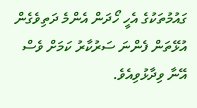ގައުމުތަކުގެ އެހީ ހޯދަން އެންމެ ދަތިވެގެން އުޅޭތަން ފެންނަ ސަރުކާރު ކަމަށް ވެސް އޭނާ ވިދާޅުވިއެވެ.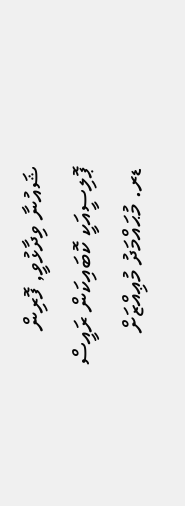ޝައުނާ ވިދާޅުވީ, ފޮރިން ޕޮލިސީއަކީ ކޮބައިކަން ރައީސް ޑރ. މުޙައްމަދު މުޢިއްޒަށް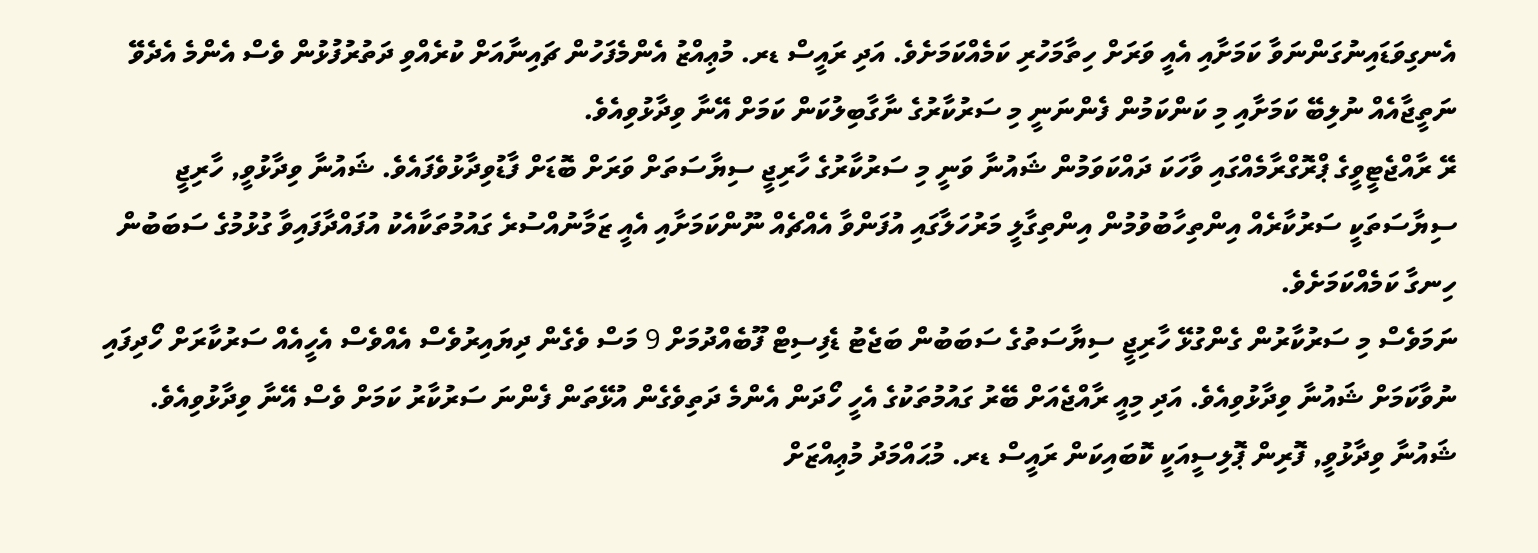އެނގިވަޑައިނުގަންނަވާ ކަމަށާއި އެއީ ވަރަށް ހިތާމަހުރި ކަމެއްކަމަށެވެ. އަދި ރައީސް ޑރ. މުޢިއްޒު އެންމެފަހުން ޗައިނާއަށް ކުރެއްވި ދަތުރުފުޅުން ވެސް އެންމެ އެދެވޭ ނަތީޖާއެއް ނުލިބޭ ކަމަށާއި މި ކަންކަމުން ފެންނަނީ މި ސަރުކާރުގެ ނާގާބިލުކަން ކަމަށް އޭނާ ވިދާޅުވިއެވެ.
ރޭ ރާއްޖެޓީވީގެ ޕްރޮގްރާމެއްގައި ވާހަކަ ދައްކަވަމުން ޝައުނާ ވަނީ މި ސަރުކާރުގެ ހާރިޖީ ސިޔާސަތަށް ވަރަށް ބޮޑަށް ފާޑުވިދާޅުވެފައެވެ. ޝައުނާ ވިދާޅުވީ, ހާރިޖީ ސިޔާސަތަކީ ސަރުކާރެއް އިންތިހާބުވުމުން އިންތިގާލީ މަރުހަލާގައި އުފަންވާ އެއްޗެއް ނޫންކަމަށާއި އެއީ ޒަމާނުއްސުރެ ގައުމުތަކާއެކު އުފައްދާފައިވާ ގުޅުމުގެ ސަބަބުން ހިނގާ ކަމެއްކަމަށެވެ.
ނަމަވެސް މި ސަރުކާރުން ގެންގުޅޭ ހާރިޖީ ސިޔާސަތުގެ ސަބަބުން ބަޖެޓު ޑެފިސިޓް ފޫބެއްދުމަށް 9 މަސް ވެގެން ދިޔައިރުވެސް އެއްވެސް އެހީއެއް ސަރުކާރަށް ހޯދިފައި ނުވާކަމަށް ޝައުނާ ވިދާޅުވިއެވެ. އަދި މިއީ ރާއްޖެއަށް ބޭރު ގައުމުތަކުގެ އެހީ ހޯދަން އެންމެ ދަތިވެގެން އުޅޭތަން ފެންނަ ސަރުކާރު ކަމަށް ވެސް އޭނާ ވިދާޅުވިއެވެ.
ޝައުނާ ވިދާޅުވީ, ފޮރިން ޕޮލިސީއަކީ ކޮބައިކަން ރައީސް ޑރ. މުޙައްމަދު މުޢިއްޒަށް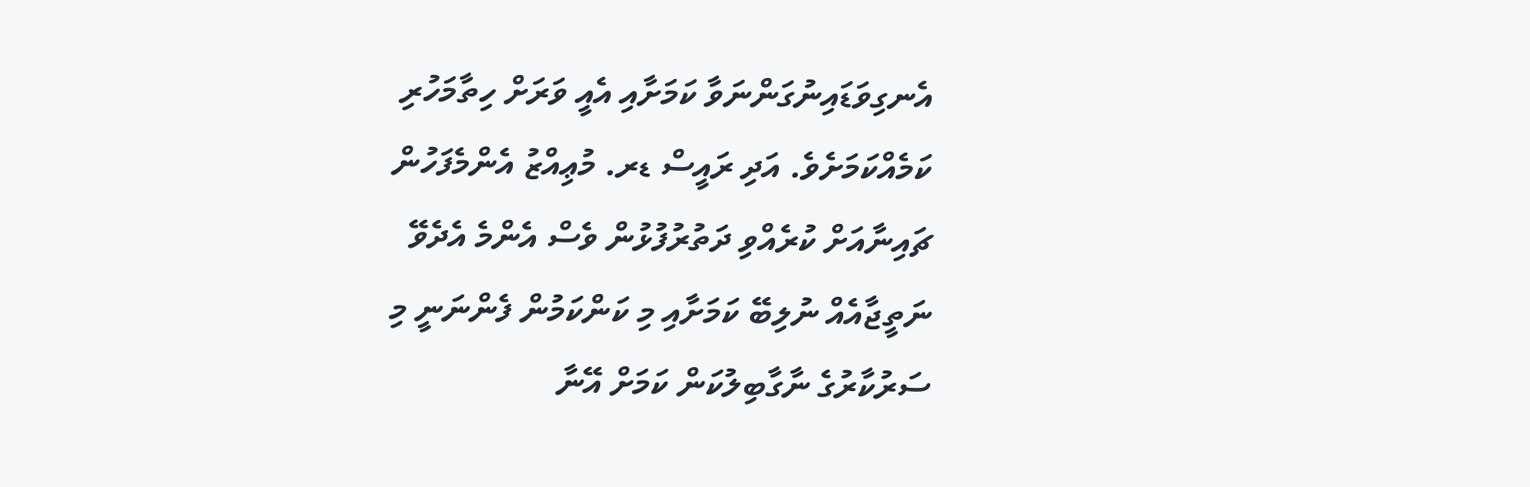އެނގިވަޑައިނުގަންނަވާ ކަމަށާއި އެއީ ވަރަށް ހިތާމަހުރި ކަމެއްކަމަށެވެ. އަދި ރައީސް ޑރ. މުޢިއްޒު އެންމެފަހުން ޗައިނާއަށް ކުރެއްވި ދަތުރުފުޅުން ވެސް އެންމެ އެދެވޭ ނަތީޖާއެއް ނުލިބޭ ކަމަށާއި މި ކަންކަމުން ފެންނަނީ މި ސަރުކާރުގެ ނާގާބިލުކަން ކަމަށް އޭނާ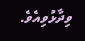ވިދާޅުވިއެވެ.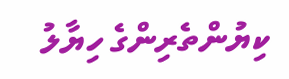ކިޔުންތެރިންގެ ހިޔާލު